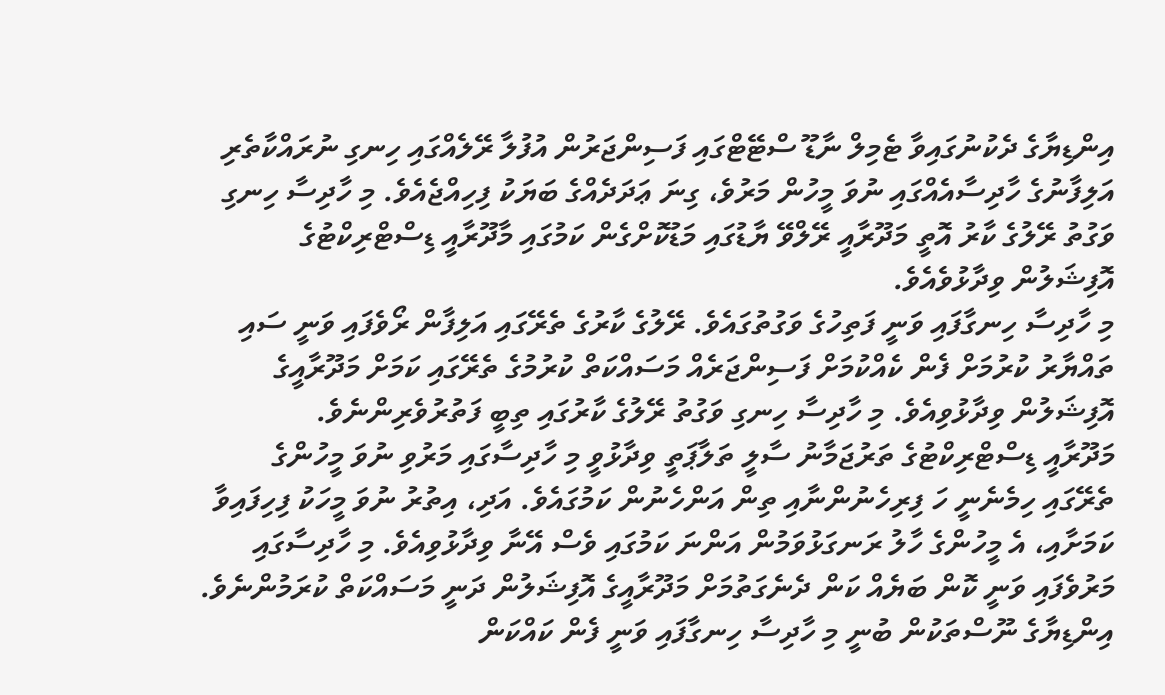އިންޑިޔާގެ ދެކުނުގައިވާ ޓެމިލް ނާޑޫ ސްޓޭޓްގައި ފަސިންޖަރުން އުފުލާ ރޭލެއްގައި ހިނގި ނުރައްކާތެރި އަލިފާނުގެ ހާދިސާއެއްގައި ނުވަ މީހުން މަރުވެ، ގިނަ ޢަދަދެއްގެ ބަޔަކު ފިހިއްޖެއެވެ. މި ހާދިސާ ހިނގި ވަގުތު ރޭލުގެ ކާރު އޮތީ މަދޫރާއީ ރޭލްވޭ ޔާޑުގައި މަޑުކޮށްގެން ކަމުގައި މާދޫރާއީ ޑިސްޓްރިކްޓުގެ އޮފިޝަލުން ވިދާޅުވެއެވެ.
މި ހާދިސާ ހިނގާފައި ވަނީ ފަތިހުގެ ވަގުތުގައެވެ. ރޭލުގެ ކާރުގެ ތެރޭގައި އަލިފާން ރޯވެފައި ވަނީ ސައި ތައްޔާރު ކުރުމަށް ފެން ކެއްކުމަށް ފަސިންޖަރެއް މަސައްކަތް ކުރުމުގެ ތެރޭގައި ކަމަށް މަދޫރާއީގެ އޮފިޝަލުން ވިދާޅުވިއެވެ. މި ހާދިސާ ހިނގި ވަގުތު ރޭލުގެ ކާރުގައި ތިބީ ފަތުރުވެރިންނެވެ.
މަދޫރާއީ ޑިސްޓްރިކްޓުގެ ތަރުޖަމާނު ސާލީ ތަލާޕަތީ ވިދާޅުވީ މި ހާދިސާގައި މަރުވި ނުވަ މީހުންގެ ތެރޭގައި ހިމެނެނީ ހަ ފިރިހެނުންނާއި ތިން އަންހެނުން ކަމުގައެވެ. އަދި، އިތުރު ނުވަ މީހަކު ފިހިފައިވާ ކަމަށާއި، އެ މީހުންގެ ހާލު ރަނގަޅުވަމުން އަންނަ ކަމުގައި ވެސް އޭނާ ވިދާޅުވިއެވެ. މި ހާދިސާގައި މަރުވެފައި ވަނީ ކޮން ބަޔެއް ކަން ދެނެގަތުމަށް މަދޫރާއީގެ އޮފިޝަލުން ދަނީ މަސައްކަތް ކުރަމުންނެވެ.
އިންޑިޔާގެ ނޫސްތަކުން ބުނީ މި ހާދިސާ ހިނގާފައި ވަނީ ފެން ކައްކަން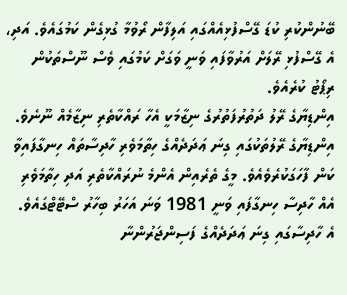ބޭނުންކުރި ކުޑަ ގޭސްފުޅިއެއްގައި އަލިފާން ރޯވުމާ ގުޅިގެން ކަމުގައެވެ. އަދި، އެ ގޭސްފުޅި ރޭލަށް އަރުވާފައި ވަނީ ވަގަށް ކަމުގައި ވެސް ނޫސްތަކުން ރިޕޯޓު ކުރެއެވެ.
އިންޑިޔާގެ ރޭލު ދަތުރުފަތުރުގެ ނިޒާމަކީ އެހާ ރައްކާތެރި ނިޒާމެއް ނޫނެވެ. އިންޑިޔާގެ ރޭލުތަކުގައި ގިނަ ޢަދަދެއްގެ ހިތާމަވެރި ހާދިސާތައް ހިނގާފައިވާ ކަން ފާހަގަކުރެވެއެވެ. މީގެ ތެރެއިން އެންމެ ނުރައްކާތެރި އަދި ހިތާމަވެރި އެއް ހާދިސާ ހިނގާފައި ވަނީ 1981 ވަނަ އަހަރު ބިހާރު ސްޓޭޓްގައެވެ.
އެ ހާދިސާގައި ގިނަ ޢަދަދެއްގެ ފަސިންޖަރުންނާ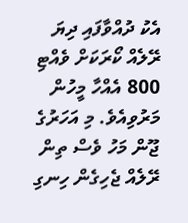އެކު ދުއްވާފައި ދިޔަ ރޭލެއް ކޯރަކަށް ވެއްޓި 800 އެއްހާ މީހުން މަރުވިއެވެ. މި އަހަރުގެ ޖޫން މަހު ވެސް ތިން ރޭލެއް ޖެހިގެން ހިނގި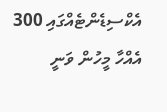އެކްސިޑެންޓެއްގައި 300 އެއްހާ މީހުން ވަނީ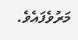މަރުވެފައެވެ.